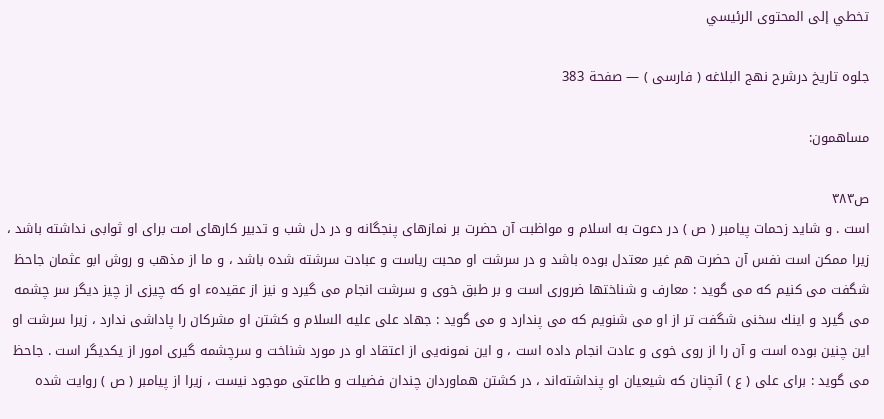تخطي إلى المحتوى الرئيسي

جلوه تاريخ درشرح نهج البلاغه ( فارسى ) — صفحة 383

مساهمون:

ص٣٨٣
است . و شايد زحمات پيامبر ( ص ) در دعوت به اسلام و مواظبت آن حضرت بر نمازهاى پنجگانه و در دل شب و تدبير كارهاى امت براى او ثوابى نداشته باشد ، زيرا ممكن است نفس آن حضرت هم غير معتدل بوده باشد و در سرشت او محبت رياست و عبادت سرشته شده باشد ، و ما از مذهب و روش ابو عثمان جاحظ شگفت مى كنيم كه مى گويد : معارف و شناختها ضرورى است و بر طبق خوى و سرشت انجام مى گيرد و نيز از عقيدهء او كه چيزى از چيز ديگر سر چشمه مى گيرد و اينك سخنى شگفت تر از او مى شنويم كه مى پندارد و مى گويد : جهاد على عليه السلام و كشتن او مشركان را پاداشى ندارد ، زيرا سرشت او اين چنين بوده است و آن را از روى خوى و عادت انجام داده است ، و اين نمونه‌يى از اعتقاد او در مورد شناخت و سرچشمه گيرى امور از يكديگر است . جاحظ مى گويد : براى على ( ع ) آنچنان كه شيعيان او پنداشته‌اند ، در كشتن هماوردان چندان فضيلت و طاعتى موجود نيست ، زيرا از پيامبر ( ص ) روايت شده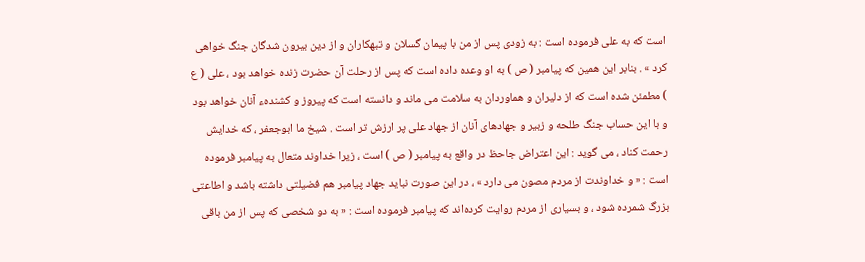است كه به على فرموده است : به زودى پس از من با پيمان گسلان و تبهكاران و از دين بيرون شدگان جنگ خواهى كرد » . بنابر اين همين كه پيامبر ( ص ) به او وعده داده است كه پس از رحلت آن حضرت زنده خواهد بود ، على ( ع ) مطمئن شده است كه از دليران و هماوردان به سلامت مى ماند و دانسته است كه پيروز و كشندهء آنان خواهد بود و با اين حساب جنگ طلحه و زبير و جهادهاى آنان از جهاد على پر ارزش تر است . شيخ ما ابوجعفر ، كه خدايش رحمت كناد ، مى گويد : اين اعتراض جاحظ در واقع به پيامبر ( ص ) است ، زيرا خداوند متعال به پيامبر فرموده است : « و خداوندت از مردم مصون مى دارد » ، در اين صورت نبايد جهاد پيامبر هم فضيلتى داشته باشد و اطاعتى بزرگ شمرده شود ، و بسيارى از مردم روايت كرده‌اند كه پيامبر فرموده است : « به دو شخصى كه پس از من باقى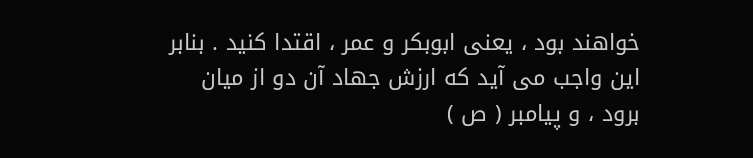خواهند بود ، يعنى ابوبكر و عمر ، اقتدا كنيد . بنابر اين واجب مى آيد كه ارزش جهاد آن دو از ميان برود ، و پيامبر ( ص )